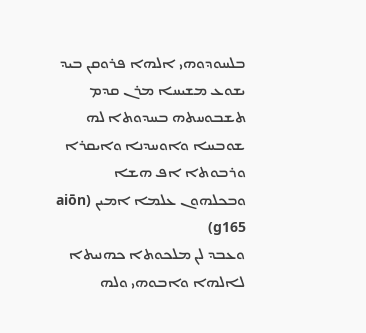ܒܠܚܘܕܘܗܝ ܐܠܗܐ ܦܪܘܩܢ ܒܝܕ ܝܫܘܥ ܡܫܝܚܐ ܡܪܢ ܩܕܡ ܬܫܒܘܚܬܗ ܒܚܕܘܬܐ ܠܗ ܫܘܒܚܐ ܘܐܘܚܕܢܐ ܘܐܝܩܪܐ ܘܪܒܘܬܐ ܐܦ ܗܫܐ ܘܒܟܠܗܘܢ ܥܠܡܐ ܐܡܝܢ (aiōn g165)
ܘܥܒܕ ܠܢ ܡܠܟܘܬܐ ܟܗܢܝܬܐ ܠܐܠܗܐ ܘܐܒܘܗܝ ܘܠܗ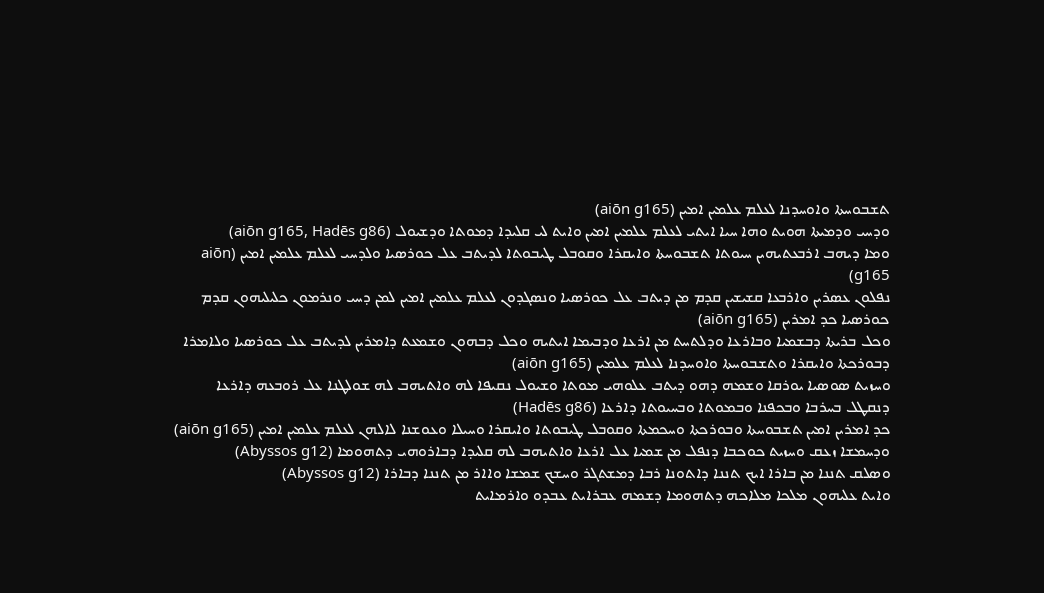ܬܫܒܘܚܬܐ ܘܐܘܚܕܢܐ ܠܥܠܡ ܥܠܡܝܢ ܐܡܝܢ (aiōn g165)
ܘܕܚܝ ܘܕܡܝܬܐ ܗܘܝܬ ܘܗܐ ܚܝܐ ܐܝܬܝ ܠܥܠܡ ܥܠܡܝܢ ܐܡܝܢ ܘܐܝܬ ܠܝ ܩܠܝܕܐ ܕܡܘܬܐ ܘܕܫܝܘܠ (aiōn g165, Hadēs g86)
ܘܡܐ ܕܝܗܒ ܐܪܒܥܬܝܗܝܢ ܚܝܘܬܐ ܬܫܒܘܚܬܐ ܘܐܝܩܪܐ ܘܩܘܒܠ ܛܝܒܘܬܐ ܠܕܝܬܒ ܥܠ ܟܘܪܤܝܐ ܘܠܕܚܝ ܠܥܠܡ ܥܠܡܝܢ ܐܡܝܢ (aiōn g165)
ܢܦܠܘܢ ܥܤܪܝܢ ܘܐܪܒܥܐ ܩܫܝܫܝܢ ܩܕܡ ܡܢ ܕܝܬܒ ܥܠ ܟܘܪܤܝܐ ܘܢܤܓܕܘܢ ܠܥܠܡ ܥܠܡܝܢ ܐܡܝܢ ܠܡܢ ܕܚܝ ܘܢܪܡܘܢ ܟܠܝܠܝܗܘܢ ܩܕܡ ܟܘܪܤܝܐ ܟܕ ܐܡܪܝܢ (aiōn g165)
ܘܟܠ ܒܪܝܬܐ ܕܒܫܡܝܐ ܘܒܐܪܥܐ ܘܕܠܬܚܬ ܡܢ ܐܪܥܐ ܘܕܒܝܡܐ ܐܝܬܝܗ ܘܟܠ ܕܒܗܘܢ ܘܫܡܥܬ ܕܐܡܪܝܢ ܠܕܝܬܒ ܥܠ ܟܘܪܤܝܐ ܘܠܐܡܪܐ ܕܒܘܪܟܬܐ ܘܐܝܩܪܐ ܘܬܫܒܘܚܬܐ ܘܐܘܚܕܢܐ ܠܥܠܡ ܥܠܡܝܢ (aiōn g165)
ܘܚܙܝܬ ܤܘܤܝܐ ܝܘܪܩܐ ܘܫܡܗ ܕܗܘ ܕܝܬܒ ܥܠܘܗܝ ܡܘܬܐ ܘܫܝܘܠ ܢܩܝܦܐ ܠܗ ܘܐܬܝܗܒ ܠܗ ܫܘܠܛܢܐ ܥܠ ܪܘܒܥܗ ܕܐܪܥܐ ܕܢܩܛܠ ܒܚܪܒܐ ܘܒܟܦܢܐ ܘܒܡܘܬܐ ܘܒܚܝܘܬܐ ܕܐܪܥܐ (Hadēs g86)
ܟܕ ܐܡܪܝܢ ܐܡܝܢ ܬܫܒܘܚܬܐ ܘܒܘܪܟܬܐ ܘܚܟܡܬܐ ܘܩܘܒܠ ܛܝܒܘܬܐ ܘܐܝܩܪܐ ܘܚܝܠܐ ܘܥܘܫܢܐ ܠܐܠܗܢ ܠܥܠܡ ܥܠܡܝܢ ܐܡܝܢ (aiōn g165)
ܘܕܚܡܫܐ ܙܥܩ ܘܚܙܝܬ ܟܘܟܒܐ ܕܢܦܠ ܡܢ ܫܡܝܐ ܥܠ ܐܪܥܐ ܘܐܬܝܗܒ ܠܗ ܩܠܝܕܐ ܕܒܐܪܘܗܝ ܕܬܗܘܡܐ (Abyssos g12)
ܘܤܠܩ ܬܢܢܐ ܡܢ ܒܐܪܐ ܐܝܟ ܬܢܢܐ ܕܐܬܘܢܐ ܪܒܐ ܕܡܫܬܓܪ ܘܚܫܟ ܫܡܫܐ ܘܐܐܪ ܡܢ ܬܢܢܐ ܕܒܐܪܐ (Abyssos g12)
ܘܐܝܬ ܥܠܝܗܘܢ ܡܠܟܐ ܡܠܐܟܗ ܕܬܗܘܡܐ ܕܫܡܗ ܥܒܪܐܝܬ ܥܒܕܘ ܘܐܪܡܐܝܬ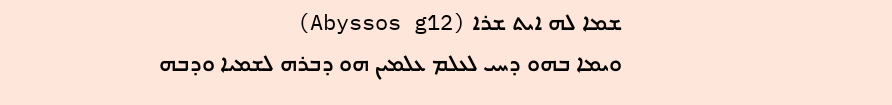ܫܡܐ ܠܗ ܐܝܬ ܫܪܐ (Abyssos g12)
ܘܝܡܐ ܒܗܘ ܕܚܝ ܠܥܠܡ ܥܠܡܝܢ ܗܘ ܕܒܪܗ ܠܫܡܝܐ ܘܕܒܗ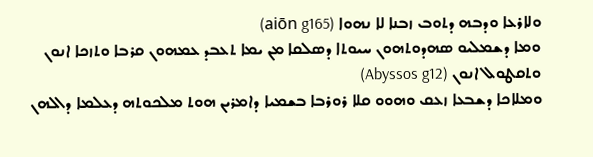ܘܠܐܪܥܐ ܘܕܒܗ ܕܬܘܒ ܙܒܢܐ ܠܐ ܢܗܘܐ (aiōn g165)
ܘܡܐ ܕܫܡܠܝܘ ܤܗܕܘܬܗܘܢ ܚܝܘܬܐ ܕܤܠܩܐ ܡܢ ܝܡܐ ܬܥܒܕ ܥܡܗܘܢ ܩܪܒܐ ܘܬܙܟܐ ܐܢܘܢ ܘܬܩܛܘܠ ܐܢܘܢ (Abyssos g12)
ܘܡܠܐܟܐ ܕܫܒܥܐ ܙܥܩ ܘܗܘܘ ܩܠܐ ܪܘܪܒܐ ܒܫܡܝܐ ܕܐܡܪܝܢ ܗܘܬ ܡܠܟܘܬܗ ܕܥܠܡܐ ܕܐܠܗܢ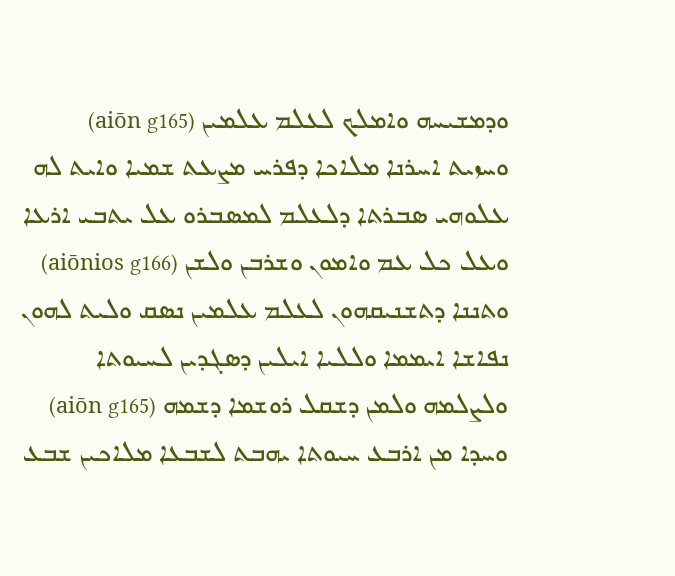ܘܕܡܫܝܚܗ ܘܐܡܠܟ ܠܥܠܡ ܥܠܡܝܢ (aiōn g165)
ܘܚܙܝܬ ܐܚܪܢܐ ܡܠܐܟܐ ܕܦܪܚ ܡܨܥܬ ܫܡܝܐ ܘܐܝܬ ܠܗ ܥܠܘܗܝ ܤܒܪܬܐ ܕܠܥܠܡ ܠܡܤܒܪܘ ܥܠ ܝܬܒܝ ܐܪܥܐ ܘܥܠ ܟܠ ܥܡ ܘܐܡܘܢ ܘܫܪܒܢ ܘܠܫܢ (aiōnios g166)
ܘܬܢܢܐ ܕܬܫܢܝܩܗܘܢ ܠܥܠܡ ܥܠܡܝܢ ܢܤܩ ܘܠܝܬ ܠܗܘܢ ܢܦܐܫܐ ܐܝܡܡܐ ܘܠܠܝܐ ܐܝܠܝܢ ܕܤܓܕܝܢ ܠܚܝܘܬܐ ܘܠܨܠܡܗ ܘܠܡܢ ܕܫܩܠ ܪܘܫܡܐ ܕܫܡܗ (aiōn g165)
ܘܚܕܐ ܡܢ ܐܪܒܥ ܚܝܘܬܐ ܝܗܒܬ ܠܫܒܥܐ ܡܠܐܟܝܢ ܫܒܥ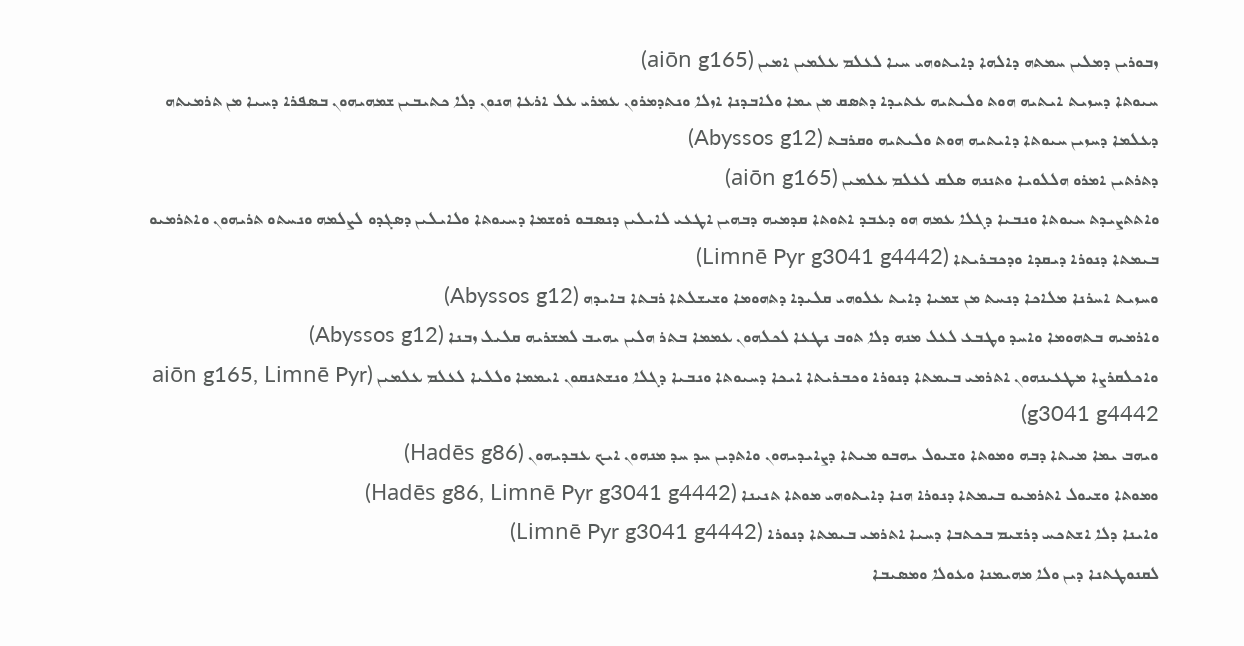ܙܒܘܪܝܢ ܕܡܠܝܢ ܚܡܬܗ ܕܐܠܗܐ ܕܐܝܬܘܗܝ ܚܝܐ ܠܥܠܡ ܥܠܡܝܢ ܐܡܝܢ (aiōn g165)
ܚܝܘܬܐ ܕܚܙܝܬ ܐܝܬܝܗ ܗܘܬ ܘܠܝܬܝܗ ܥܬܝܕܐ ܕܬܤܩ ܡܢ ܝܡܐ ܘܠܐܒܕܢܐ ܐܙܠܐ ܘܢܬܕܡܪܘܢ ܥܡܪܝ ܥܠ ܐܪܥܐ ܗܢܘܢ ܕܠܐ ܟܬܝܒܝܢ ܫܡܗܝܗܘܢ ܒܤܦܪܐ ܕܚܝܐ ܡܢ ܬܪܡܝܬܗ ܕܥܠܡܐ ܕܚܙܝܢ ܚܝܘܬܐ ܕܐܝܬܝܗ ܗܘܬ ܘܠܝܬܝܗ ܘܩܪܒܬ (Abyssos g12)
ܕܬܪܬܝܢ ܐܡܪܘ ܗܠܠܘܝܐ ܘܬܢܢܗ ܤܠܩ ܠܥܠܡ ܥܠܡܝܢ (aiōn g165)
ܘܐܬܬܨܝܕܬ ܚܝܘܬܐ ܘܢܒܝܐ ܕܓܠܐ ܥܡܗ ܗܘ ܕܥܒܕ ܐܬܘܬܐ ܩܕܡܝܗ ܕܒܗܝܢ ܐܛܥܝ ܠܐܝܠܝܢ ܕܢܤܒܘ ܪܘܫܡܐ ܕܚܝܘܬܐ ܘܠܐܝܠܝܢ ܕܤܓܕܘ ܠܨܠܡܗ ܘܢܚܬܘ ܬܪܝܗܘܢ ܘܐܬܪܡܝܘ ܒܝܡܬܐ ܕܢܘܪܐ ܕܝܩܕܐ ܘܕܟܒܪܝܬܐ (Limnē Pyr g3041 g4442)
ܘܚܙܝܬ ܐܚܪܢܐ ܡܠܐܟܐ ܕܢܚܬ ܡܢ ܫܡܝܐ ܕܐܝܬ ܥܠܘܗܝ ܩܠܝܕܐ ܕܬܗܘܡܐ ܘܫܝܫܠܬܐ ܪܒܬܐ ܒܐܝܕܗ (Abyssos g12)
ܘܐܪܡܝܗ ܒܬܗܘܡܐ ܘܐܚܕ ܘܛܒܥ ܠܥܠ ܡܢܗ ܕܠܐ ܬܘܒ ܢܛܥܐ ܠܟܠܗܘܢ ܥܡܡܐ ܒܬܪ ܗܠܝܢ ܝܗܝܒ ܠܡܫܪܝܗ ܩܠܝܠ ܙܒܢܐ (Abyssos g12)
ܘܐܟܠܩܪܨܐ ܡܛܥܝܢܗܘܢ ܐܬܪܡܝ ܒܝܡܬܐ ܕܢܘܪܐ ܘܟܒܪܝܬܐ ܐܝܟܐ ܕܚܝܘܬܐ ܘܢܒܝܐ ܕܓܠܐ ܘܢܫܬܢܩܘܢ ܐܝܡܡܐ ܘܠܠܝܐ ܠܥܠܡ ܥܠܡܝܢ (aiōn g165, Limnē Pyr g3041 g4442)
ܘܝܗܒ ܝܡܐ ܡܝܬܐ ܕܒܗ ܘܡܘܬܐ ܘܫܝܘܠ ܝܗܒܘ ܡܝܬܐ ܕܨܐܝܕܝܗܘܢ ܘܐܬܕܝܢ ܚܕ ܚܕ ܡܢܗܘܢ ܐܝܟ ܥܒܕܝܗܘܢ (Hadēs g86)
ܘܡܘܬܐ ܘܫܝܘܠ ܐܬܪܡܝܘ ܒܝܡܬܐ ܕܢܘܪܐ ܗܢܐ ܕܐܝܬܘܗܝ ܡܘܬܐ ܬܢܝܢܐ (Hadēs g86, Limnē Pyr g3041 g4442)
ܘܐܝܢܐ ܕܠܐ ܐܫܬܟܚ ܕܪܫܝܡ ܒܟܬܒܐ ܕܚܝܐ ܐܬܪܡܝ ܒܝܡܬܐ ܕܢܘܪܐ (Limnē Pyr g3041 g4442)
ܠܩܢܘܛܬܢܐ ܕܝܢ ܘܠܐ ܡܗܝܡܢܐ ܘܥܘܠܐ ܘܡܤܝܒܐ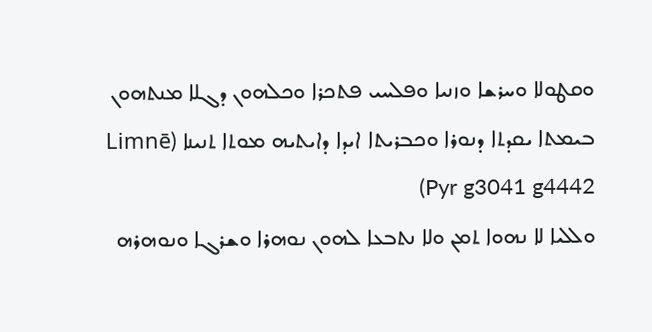ܘܩܛܘܠܐ ܘܚܪܫܐ ܘܙܢܝܐ ܘܦܠܚܝ ܦܬܟܪܐ ܘܟܠܗܘܢ ܕܓܠܐ ܡܢܬܗܘܢ ܒܝܡܬܐ ܝܩܕܬܐ ܕܢܘܪܐ ܘܟܒܪܝܬܐ ܐܝܕܐ ܕܐܝܬܝܗ ܡܘܬܐ ܬܢܝܢܐ (Limnē Pyr g3041 g4442)
ܘܠܠܝܐ ܠܐ ܢܗܘܐ ܬܡܢ ܘܠܐ ܢܬܒܥܐ ܠܗܘܢ ܢܘܗܪܐ ܘܫܪܓܐ ܘܢܘܗܪܗ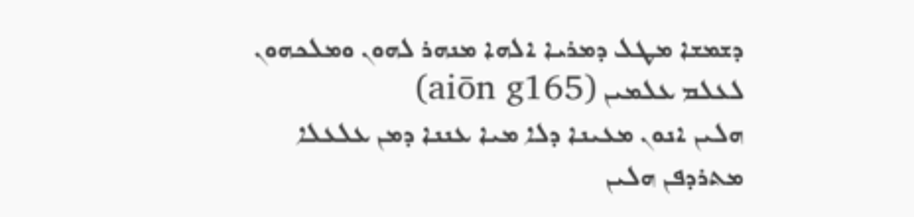ܕܫܡܫܐ ܡܛܠ ܕܡܪܝܐ ܐܠܗܐ ܡܢܗܪ ܠܗܘܢ ܘܡܠܟܗܘܢ ܠܥܠܡ ܥܠܡܝܢ (aiōn g165)
ܗܠܝܢ ܐܢܘܢ ܡܥܝܢܐ ܕܠܐ ܡܝܐ ܥܢܢܐ ܕܡܢ ܥܠܥܠܐ ܡܬܪܕܦܢ ܗܠܝܢ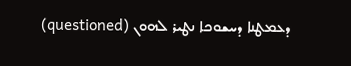ܕܥܡܛܢܐ ܕܚܫܘܟܐ ܢܛܝܪ ܠܗܘܢ (questioned)